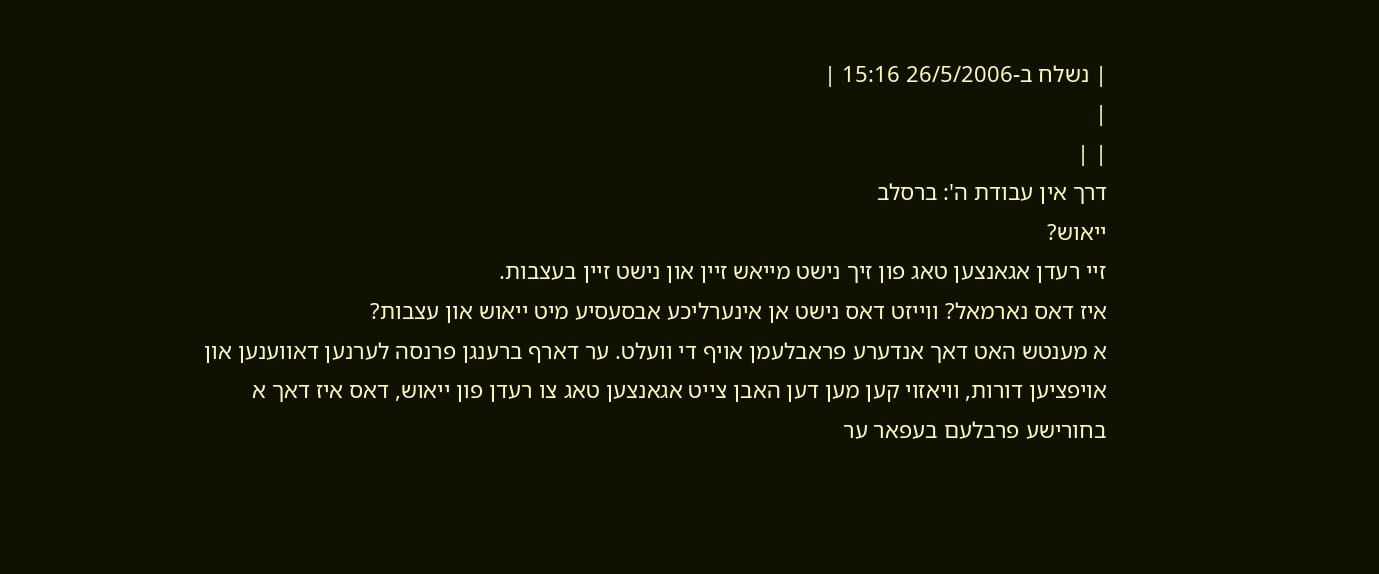| נשלח ב-26/5/2006 15:16 |
|
| |
דרך אין עבודת ה': ברסלב
ייאוש?
זיי רעדן אגאנצען טאג פון זיך נישט מייאש זיין און נישט זיין בעצבות.
איז דאס נארמאל? ווייזט דאס נישט אן אינערליכע אבסעסיע מיט ייאוש און עצבות?
א מענטש האט דאך אנדערע פראבלעמן אויף די וועלט. ער דארף ברענגן פרנסה לערנען דאווענען און
אויפציען דורות, וויאזוי קען מען דען האבן צייט אגאנצען טאג צו רעדן פון ייאוש, דאס איז דאך א
בחורישע פרבלעם בעפאר ער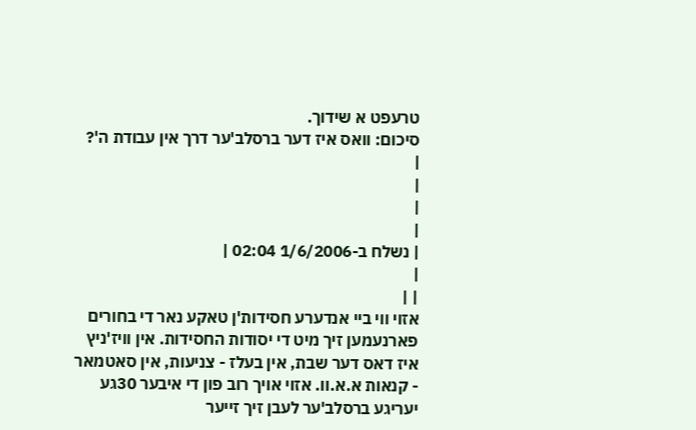טרעפט א שידוך.
סיכום: וואס איז דער ברסלב'ער דרך אין עבודת ה'?
|
|
|
|
| נשלח ב-1/6/2006 02:04 |
|
| |
אזוי ווי ביי אנדערע חסידות'ן טאקע נאר די בחורים פארנעמען זיך מיט די יסודות החסידות. אין וויז'ניץ איז דאס דער שבת, אין בעלז - צניעות, אין סאטמאר - קנאות א.א.וו. אזוי אויך רוב פון די איבער 30גע יעריגע ברסלב'ער לעבן זיך זייער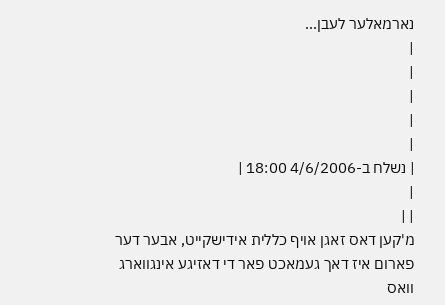נארמאלער לעבן...
|
|
|
|
|
| נשלח ב-4/6/2006 18:00 |
|
| |
מ'קען דאס זאגן אויף כללית אידישקייט, אבער דער פארום איז דאך געמאכט פאר די דאזיגע אינגווארג
וואס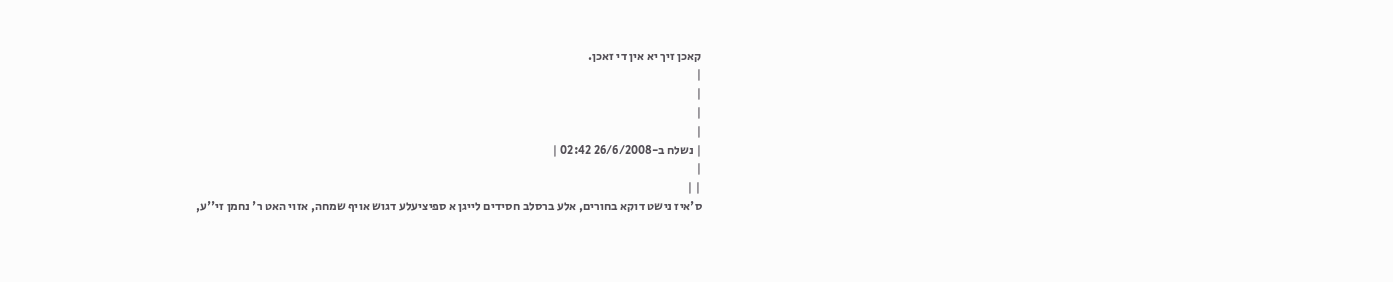קאכן זיך יא אין די זאכן.
|
|
|
|
| נשלח ב-26/6/2008 02:42 |
|
| |
ס'איז נישט דוקא בחורים, אלע ברסלב חסידים לייגן א ספיציעלע דגוש אויף שמחה, אזוי האט ר' נחמן זי''ע,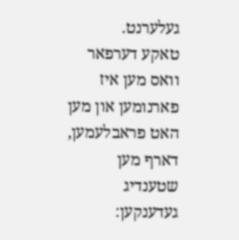געלערנט.
טאקע דערפאר וואס מען איז פארנומען און מען האט פראבלעמען, דארף מען שטענדיג געדענקען: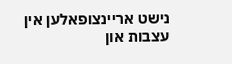נישט אריינצופאלען אין עצבות און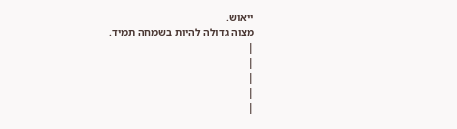ייאוש.
מצוה גדולה להיות בשמחה תמיד.
|
|
|
|
|